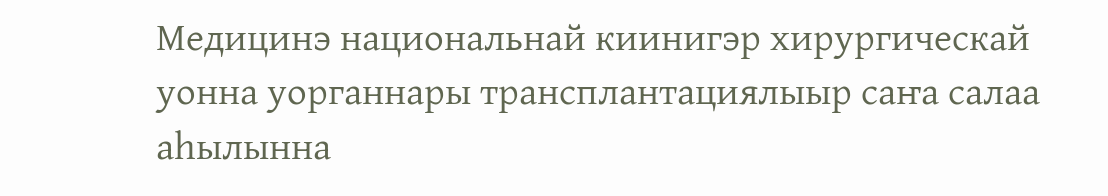Медицинэ национальнай киинигэр хирургическай уонна уорганнары трансплантациялыыр саҥа салаа аһылынна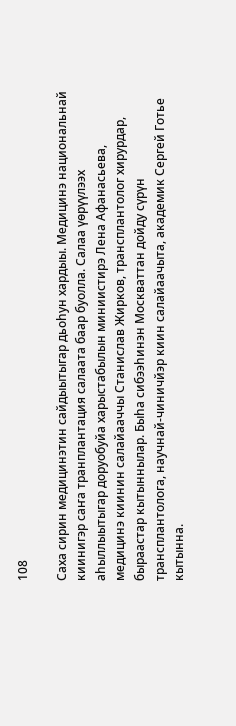108

Саха сирин медицинэтин сайдыытыгар дьоһун хардыы. Медицинэ национальнай киинигэр саҥа транплантация салаата баар буолла. Салаа үөрүүлээх аһыллыытыгар доруобуйа харыстабылын миниистирэ Лена Афанасьева, медицинэ киинин салайааччы Станислав Жирков, трансплантолог хирурдар, быраастар кытыннылар. Быһа сибээһинэн Москваттан дойду сүрүн трансплантолога, научнай-чиничйэр киин салайаачыта, академик Сергей Готье кытынна.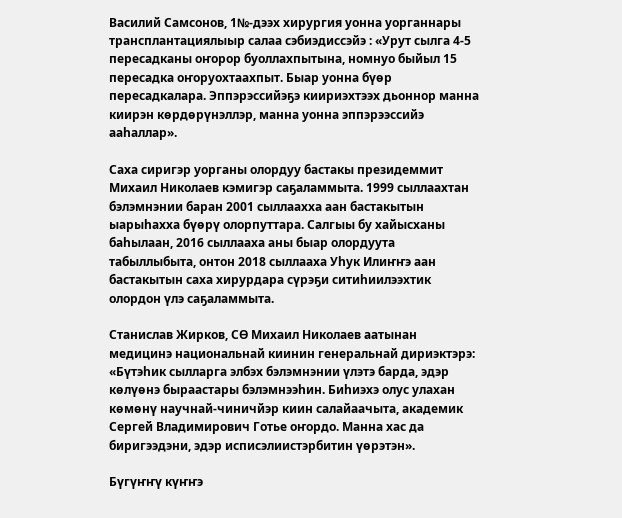Василий Самсонов, 1№-дээх хирургия уонна уорганнары трансплантациялыыр салаа сэбиэдиссэйэ : «Урут сылга 4-5 пересадканы оҥорор буоллахпытына, номнуо быйыл 15 пересадка оҥоруохтаахпыт. Быар уонна бүөр пересадкалара. Эппэрэссийэҕэ киириэхтээх дьоннор манна киирэн көрдөрүнэллэр, манна уонна эппэрээссийэ ааһаллар».

Саха сиригэр уорганы олордуу бастакы президеммит Михаил Николаев кэмигэр саҕаламмыта. 1999 сыллаахтан бэлэмнэнии баран 2001 сыллаахха аан бастакытын ыарыһахха бүөрү олорпуттара. Салгыы бу хайысханы баһылаан, 2016 сыллааха аны быар олордуута табыллыбыта, онтон 2018 сыллааха Уһук Илиҥҥэ аан бастакытын саха хирурдара сүрэҕи ситиһиилээхтик олордон үлэ саҕаламмыта.

Станислав Жирков, СӨ Михаил Николаев аатынан медицинэ национальнай киинин генеральнай дириэктэрэ: «Бүтэһик сылларга элбэх бэлэмнэнии үлэтэ барда, эдэр көлүөнэ быраастары бэлэмнээһин. Биһиэхэ олус улахан көмөнү научнай-чиничйэр киин салайаачыта, академик Сергей Владимирович Готье оҥордо. Манна хас да биригээдэни, эдэр исписэлиистэрбитин үөрэтэн».

Бүгүҥҥү күҥҥэ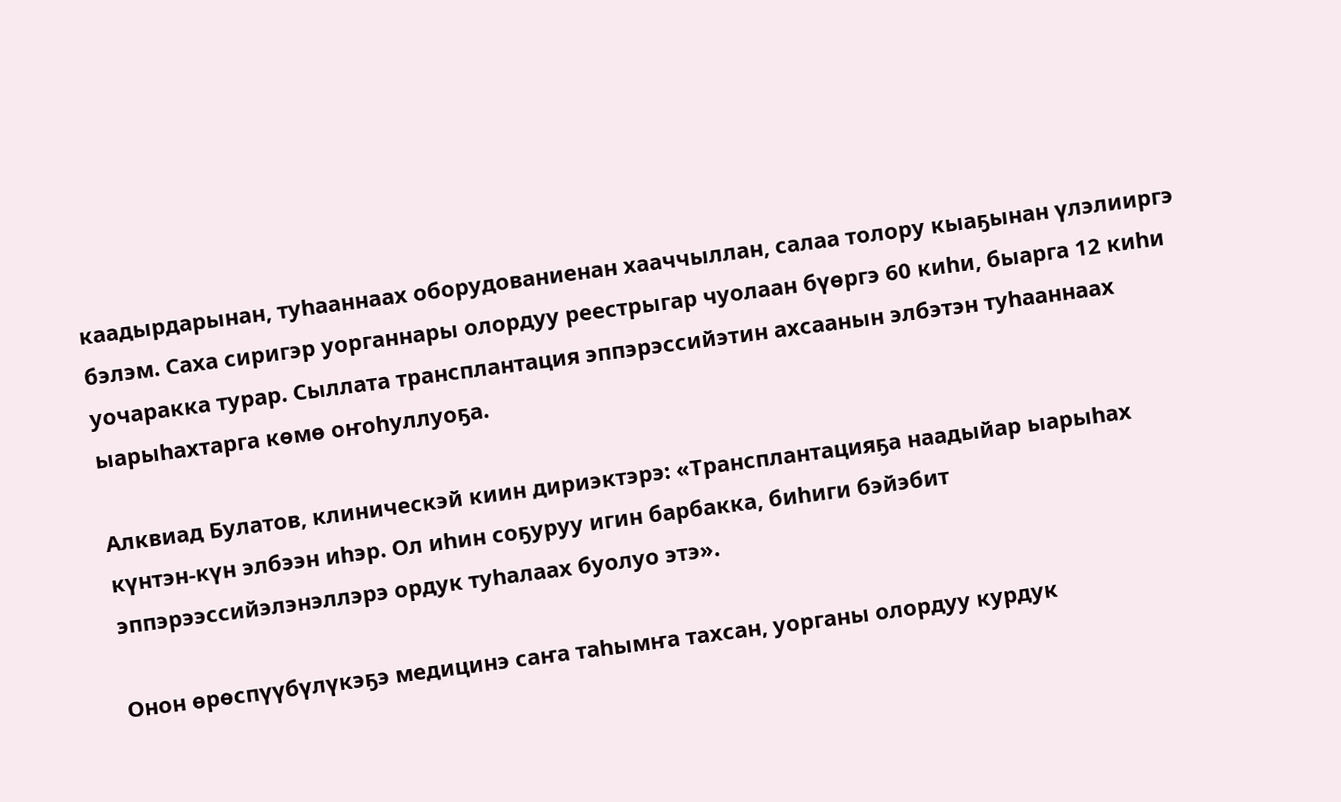каадырдарынан, туһааннаах оборудованиенан хааччыллан, салаа толору кыаҕынан үлэлииргэ бэлэм. Саха сиригэр уорганнары олордуу реестрыгар чуолаан бүөргэ 60 киһи, быарга 12 киһи уочаракка турар. Сыллата трансплантация эппэрэссийэтин ахсаанын элбэтэн туһааннаах ыарыһахтарга көмө оҥоһуллуоҕа.

Алквиад Булатов, клиническэй киин дириэктэрэ: «Трансплантацияҕа наадыйар ыарыһах күнтэн-күн элбээн иһэр. Ол иһин соҕуруу игин барбакка, биһиги бэйэбит эппэрээссийэлэнэллэрэ ордук туһалаах буолуо этэ».

Онон өрөспүүбүлүкэҕэ медицинэ саҥа таһымҥа тахсан, уорганы олордуу курдук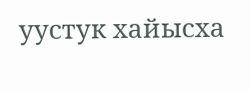уустук хайысха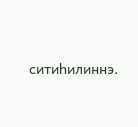ситиһилиннэ.